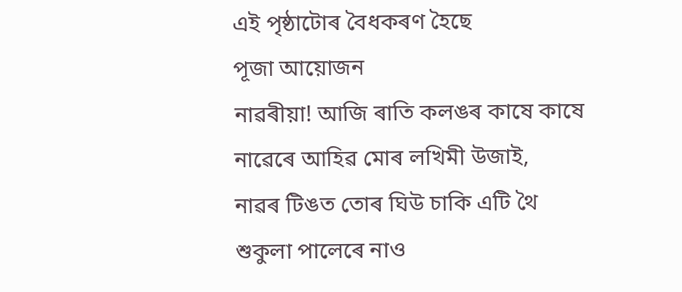এই পৃষ্ঠাটোৰ বৈধকৰণ হৈছে
পূজা আয়োজন
নাৱৰীয়া! আজি ৰাতি কলঙৰ কাষে কাষে
নাৱেৰে আহিৱ মোৰ লখিমী উজাই,
নাৱৰ টিঙত তোৰ ঘিউ চাকি এটি থৈ
শুকুলা পালেৰে নাও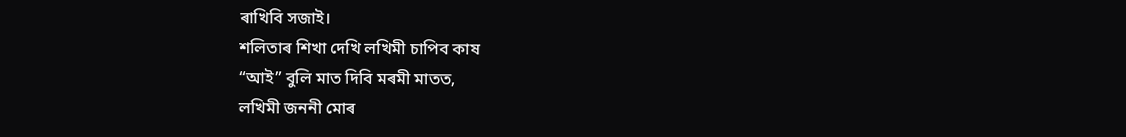ৰাখিবি সজাই।
শলিতাৰ শিখা দেখি লখিমী চাপিব কাষ
“আই” বুলি মাত দিবি মৰমী মাতত,
লখিমী জননী মোৰ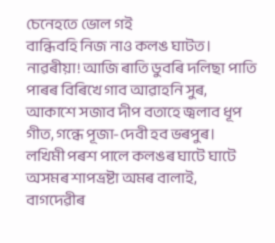চেনেহতে ভোল গই
বান্ধিবহি নিজ নাও কলঙ ঘাটত।
নাৱৰীয়া! আজি ৰাতি ডুবৰি দলিছা পাতি
পাৰৰ বিৰিখে গাব আৱাহনি সুৰ,
আকাশে সজাব দীপ বতাহে জ্বলাব ধূপ
গীত, গন্ধে পূজা-দেবী হব ভৰপুৰ।
লখিমী পৰশ পালে কলঙৰ ঘাটে ঘাটে
অসমৰ শাপভ্ৰষ্টা অমৰ বালাই,
বাগদেৱীৰ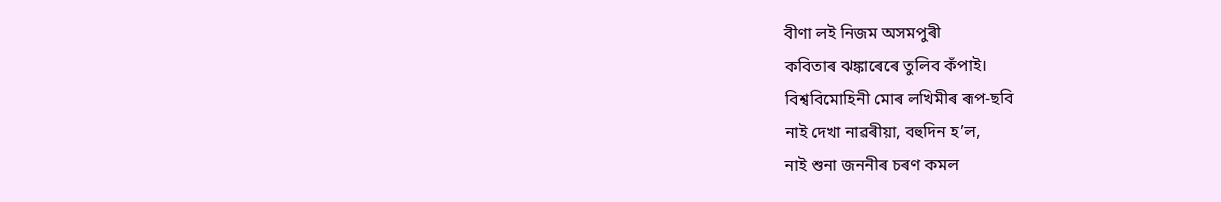বীণা লই নিজম অসমপুৰী
কবিতাৰ ঝঙ্কাৰেৰে তুলিব কঁপাই।
বিশ্ববিমোহিনী মোৰ লখিমীৰ ৰূপ-ছবি
নাই দেখা নাৱৰীয়া, বহুদিন হ’ল,
নাই শুনা জননীৰ চৰণ কমল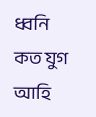ধ্বনি
কত যুগ আহি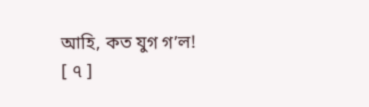আহি, কত যুগ গ’ল!
[ ৭ ]